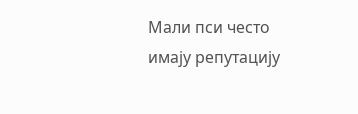Мали пси често имају репутацију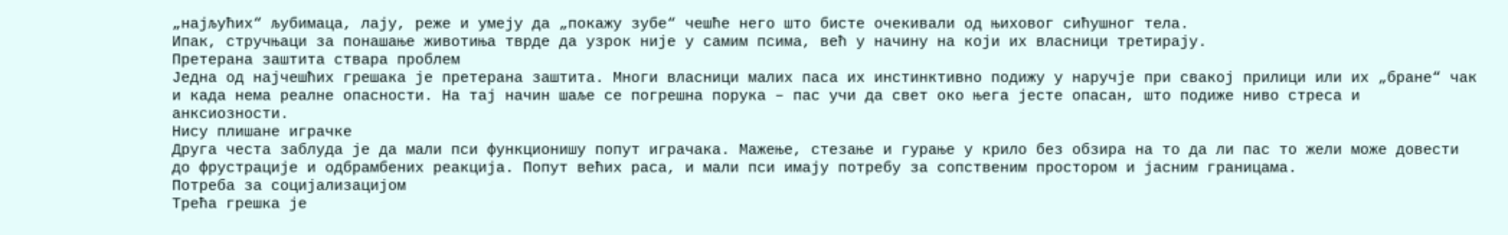„најљућих“ љубимаца, лају, реже и умеју да „покажу зубе“ чешће него што бисте очекивали од њиховог сићушног тела.
Ипак, стручњаци за понашање животиња тврде да узрок није у самим псима, већ у начину на који их власници третирају.
Претерана заштита ствара проблем
Једна од најчешћих грешака је претерана заштита. Многи власници малих паса их инстинктивно подижу у наручје при свакој прилици или их „бране“ чак и када нема реалне опасности. На тај начин шаље се погрешна порука – пас учи да свет око њега јесте опасан, што подиже ниво стреса и анксиозности.
Нису плишане играчке
Друга честа заблуда је да мали пси функционишу попут играчака. Мажење, стезање и гурање у крило без обзира на то да ли пас то жели може довести до фрустрације и одбрамбених реакција. Попут већих раса, и мали пси имају потребу за сопственим простором и јасним границама.
Потреба за социјализацијом
Трећа грешка је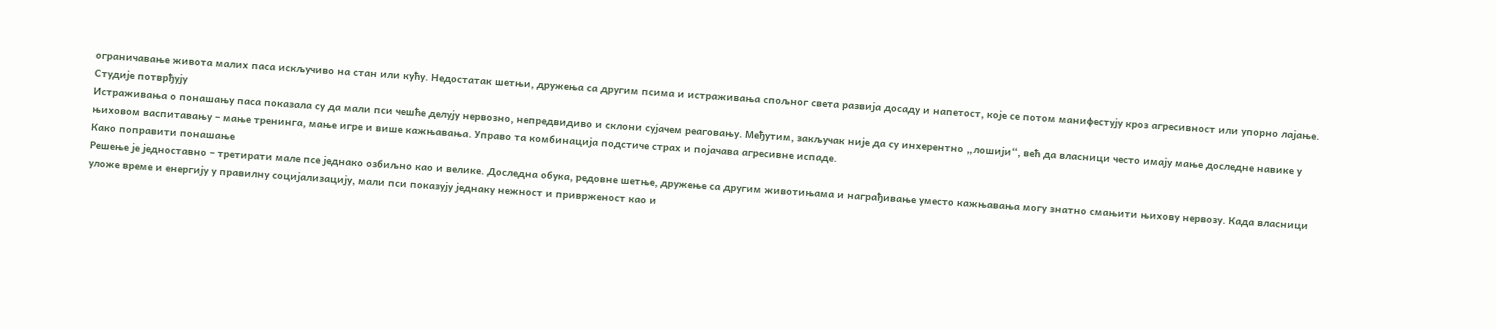ограничавање живота малих паса искључиво на стан или кућу. Недостатак шетњи, дружења са другим псима и истраживања спољног света развија досаду и напетост, које се потом манифестују кроз агресивност или упорно лајање.
Студије потврђују
Истраживања о понашању паса показала су да мали пси чешће делују нервозно, непредвидиво и склони сујачем реаговању. Међутим, закључак није да су инхерентно „лошији“, већ да власници често имају мање доследне навике у њиховом васпитавању – мање тренинга, мање игре и више кажњавања. Управо та комбинација подстиче страх и појачава агресивне испаде.
Како поправити понашање
Решење је једноставно – третирати мале псе једнако озбиљно као и велике. Доследна обука, редовне шетње, дружење са другим животињама и награђивање уместо кажњавања могу знатно смањити њихову нервозу. Када власници уложе време и енергију у правилну социјализацију, мали пси показују једнаку нежност и приврженост као и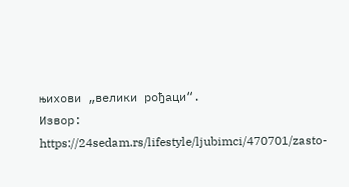њихови „велики рођаци“.
Извор: https://24sedam.rs/lifestyle/ljubimci/470701/zasto-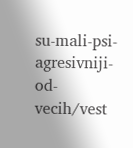su-mali-psi-agresivniji-od-vecih/vest